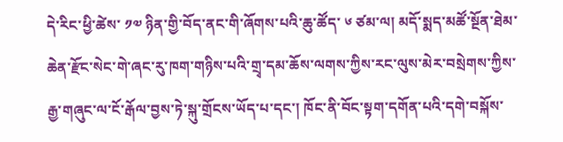དེ་རིང་ཕྱི་ཚེས་ ༡༧ ཉིན་གྱི་བོད་ནང་གི་ཞོགས་པའི་ཆུ་ཚོད་ ༦ ཙམ་ལ། མདོ་སྨད་མཚོ་སྔོན་ཐེམ་ཆེན་རྫོང་སེང་གེ་ཞང་རུ་ཁག་གཉིས་པའི་གྲྭ་དམ་ཆོས་ལགས་ཀྱིས་རང་ལུས་མེར་བསྲེགས་ཀྱིས་རྒྱ་གཞུང་ལ་ངོ་རྒོལ་བྱས་ཏེ་སྐུ་གྲོངས་ཡོད་པ་དང་། ཁོང་ནི་བོང་སྟག་དགོན་པའི་དགེ་བསྐོས་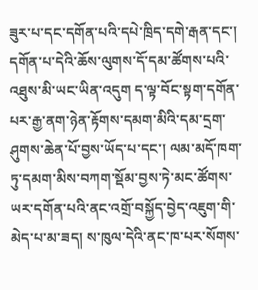ཟུར་པ་དང་དགོན་པའི་དཔེ་ཁྲིད་དགེ་རྒན་དང་། དགོན་པ་དེའི་ཆོས་ལུགས་དོ་དམ་ཚོགས་པའི་འཐུས་མི་ཡང་ཡིན་འདུག ད་ལྟ་བོང་སྟག་དགོན་པར་རྒྱ་ནག་ཉེན་རྟོགས་དམག་མིའི་དམ་དྲག་ཤུགས་ཆེན་པོ་བྱས་ཡོད་པ་དང་། ལམ་མདོ་ཁག་ཏུ་དམག་མིས་བཀག་སྡོམ་བྱས་ཏེ་མང་ཚོགས་ཡར་དགོན་པའི་ནང་འགྲོ་བསྐྱོད་བྱེད་འཇུག་གི་མེད་པ་མ་ཟད། ས་ཁུལ་དེའི་ནང་ཁ་པར་སོགས་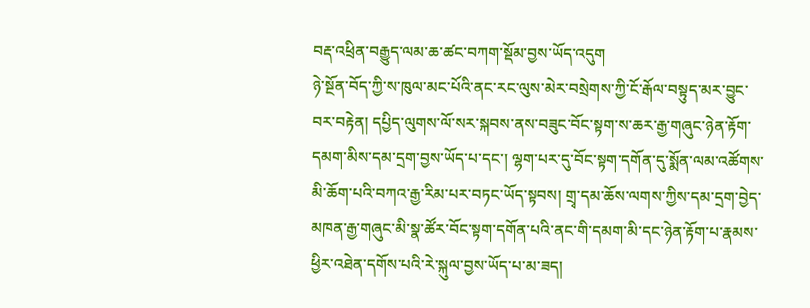བརྡ་འཕྲིན་བརྒྱུད་ལམ་ཆ་ཚང་བཀག་སྡོམ་བྱས་ཡོད་འདུག
ཉེ་སྔོན་བོད་ཀྱི་ས་ཁུལ་མང་པོའི་ནང་རང་ལུས་མེར་བསྲེགས་ཀྱི་ངོ་རྒོལ་བསྟུད་མར་བྱུང་བར་བརྟེན། དཔྱིད་ལུགས་ལོ་སར་སྐབས་ནས་བཟུང་བོང་སྟག་ས་ཆར་རྒྱ་གཞུང་ཉེན་རྟོག་དམག་མིས་དམ་དྲག་བྱས་ཡོད་པ་དང་། ལྷག་པར་དུ་བོང་སྟག་དགོན་དུ་སྨོན་ལམ་འཚོགས་མི་ཆོག་པའི་བཀའ་རྒྱ་རིམ་པར་བཏང་ཡོད་སྟབས། གྲྭ་དམ་ཆོས་ལགས་ཀྱིས་དམ་དྲག་བྱེད་མཁན་རྒྱ་གཞུང་མི་སྣ་ཚོར་བོང་སྟག་དགོན་པའི་ནང་གི་དམག་མི་དང་ཉེན་རྟོག་པ་རྣམས་ཕྱིར་འཐེན་དགོས་པའི་རེ་སྐུལ་བྱས་ཡོད་པ་མ་ཟད།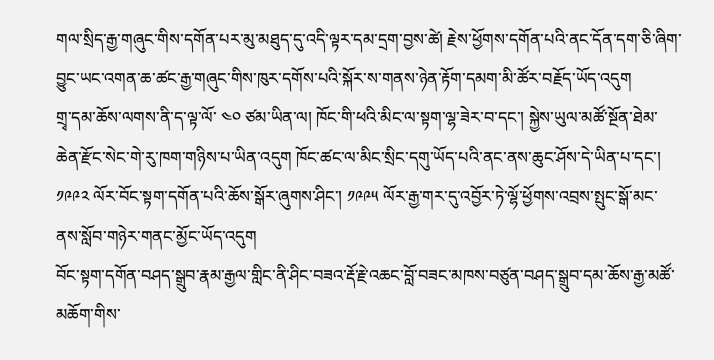གལ་སྲིད་རྒྱ་གཞུང་གིས་དགོན་པར་མུ་མཐུད་དུ་འདི་ལྟར་དམ་དྲག་བྱས་ཚེ། རྗེས་ཕྱོགས་དགོན་པའི་ནང་དོན་དག་ཅི་ཞིག་བྱུང་ཡང་འགན་ཆ་ཚང་རྒྱ་གཞུང་གིས་ཁུར་དགོས་པའི་སྐོར་ས་གནས་ཉེན་རྟོག་དམག་མི་ཚོར་བརྗོད་ཡོད་འདུག
གྲྭ་དམ་ཆོས་ལགས་ནི་ད་ལྟ་ལོ་ ༤༠ ཙམ་ཡིན་ལ། ཁོང་གི་ཕའི་མིང་ལ་སྟག་ལྷ་ཟེར་བ་དང་། སྐྱེས་ཡུལ་མཚོ་སྔོན་ཐེམ་ཆེན་རྫོང་སེང་གེ་རུ་ཁག་གཉིས་པ་ཡིན་འདུག ཁོང་ཚང་ལ་མིང་སྲིང་དགུ་ཡོད་པའི་ནང་ནས་ཆུང་ཤོས་དེ་ཡིན་པ་དང་། ༡༩༩༢ ལོར་བོང་སྟག་དགོན་པའི་ཆོས་སྒོར་ཞུགས་ཤིང་། ༡༩༩༥ ལོར་རྒྱ་གར་དུ་འབྱོར་ཏེ་ལྷོ་ཕྱོགས་འབྲས་སྤུང་སྒོ་མང་ནས་སློབ་གཉེར་གནང་མྱོང་ཡོད་འདུག
བོང་སྟག་དགོན་བཤད་སྒྲུབ་རྣམ་རྒྱལ་གླིང་ནི་ཤིང་བཟའ་རྡོ་རྗེ་འཆང་བློ་བཟང་མཁས་བཙུན་བཤད་སྒྲུབ་དམ་ཆོས་རྒྱ་མཚོ་མཆོག་གིས་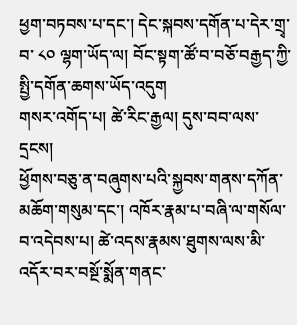ཕྱག་བཏབས་པ་དང་། དེང་སྐབས་དགོན་པ་དེར་གྲྭ་བ་ ༨༠ ལྷག་ཡོད་ལ། བོང་སྟག་ཚོ་བ་བཅོ་བརྒྱད་ཀྱི་སྤྱི་དགོན་ཆགས་ཡོད་འདུག
གསར་འགོད་པ། ཚེ་རིང་རྒྱལ། དུས་བབ་ལས་དྲངས།
ཕྱོགས་བཅུ་ན་བཞུགས་པའི་སྐྱབས་གནས་དཀོན་མཆོག་གསུམ་དང་། འཁོར་རྣམ་པ་བཞི་ལ་གསོལ་བ་འདེབས་པ། ཚེ་འདས་རྣམས་ཐུགས་ལས་མི་འདོར་བར་བསྔོ་སྨོན་གནང་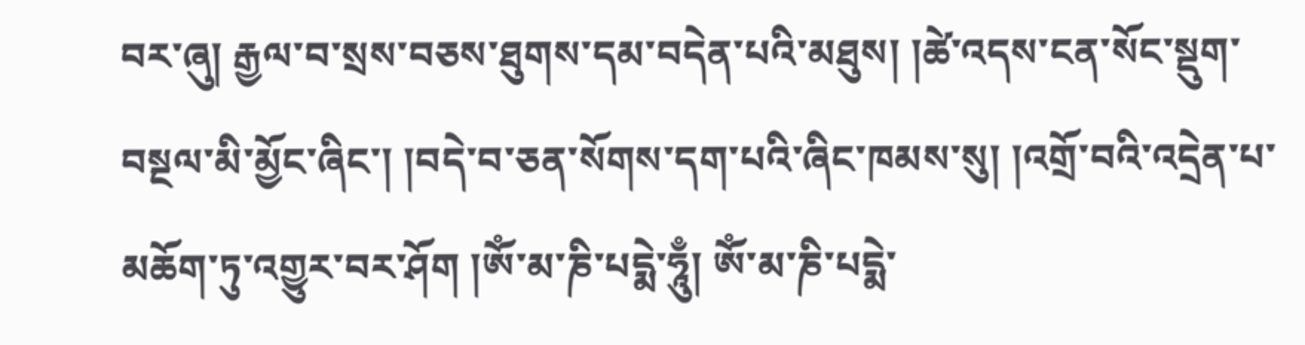བར་ཞུ། རྒྱལ་བ་སྲས་བཅས་ཐུགས་དམ་བདེན་པའི་མཐུས། །ཚེ་འདས་ངན་སོང་སྡུག་བསྔལ་མི་མྱོང་ཞིང་། །བདེ་བ་ཅན་སོགས་དག་པའི་ཞིང་ཁམས་སུ། །འགྲོ་བའི་འདྲེན་པ་མཆོག་ཏུ་འགྱུར་བར་ཤོག །ཨོཾ་མ་ཎི་པདྨེ་ཧཱུྃ། ཨོཾ་མ་ཎི་པདྨེ་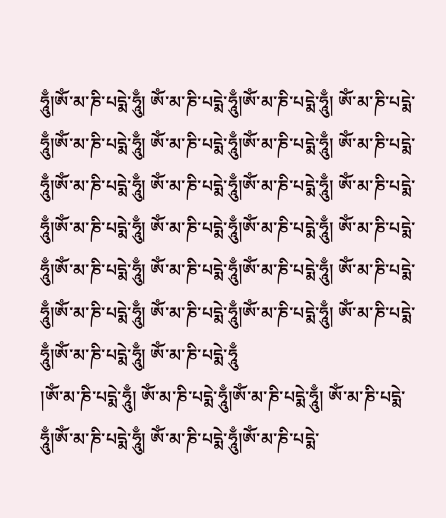ཧཱུྃ།ཨོཾ་མ་ཎི་པདྨེ་ཧཱུྃ། ཨོཾ་མ་ཎི་པདྨེ་ཧཱུྃ།ཨོཾ་མ་ཎི་པདྨེ་ཧཱུྃ། ཨོཾ་མ་ཎི་པདྨེ་ཧཱུྃ།ཨོཾ་མ་ཎི་པདྨེ་ཧཱུྃ། ཨོཾ་མ་ཎི་པདྨེ་ཧཱུྃ།ཨོཾ་མ་ཎི་པདྨེ་ཧཱུྃ། ཨོཾ་མ་ཎི་པདྨེ་ཧཱུྃ།ཨོཾ་མ་ཎི་པདྨེ་ཧཱུྃ། ཨོཾ་མ་ཎི་པདྨེ་ཧཱུྃ།ཨོཾ་མ་ཎི་པདྨེ་ཧཱུྃ། ཨོཾ་མ་ཎི་པདྨེ་ཧཱུྃ།ཨོཾ་མ་ཎི་པདྨེ་ཧཱུྃ། ཨོཾ་མ་ཎི་པདྨེ་ཧཱུྃ།ཨོཾ་མ་ཎི་པདྨེ་ཧཱུྃ། ཨོཾ་མ་ཎི་པདྨེ་ཧཱུྃ།ཨོཾ་མ་ཎི་པདྨེ་ཧཱུྃ། ཨོཾ་མ་ཎི་པདྨེ་ཧཱུྃ།ཨོཾ་མ་ཎི་པདྨེ་ཧཱུྃ། ཨོཾ་མ་ཎི་པདྨེ་ཧཱུྃ།ཨོཾ་མ་ཎི་པདྨེ་ཧཱུྃ། ཨོཾ་མ་ཎི་པདྨེ་ཧཱུྃ།ཨོཾ་མ་ཎི་པདྨེ་ཧཱུྃ། ཨོཾ་མ་ཎི་པདྨེ་ཧཱུྃ།ཨོཾ་མ་ཎི་པདྨེ་ཧཱུྃ། ཨོཾ་མ་ཎི་པདྨེ་ཧཱུྃ
།ཨོཾ་མ་ཎི་པདྨེ་ཧཱུྃ། ཨོཾ་མ་ཎི་པདྨེ་ཧཱུྃ།ཨོཾ་མ་ཎི་པདྨེ་ཧཱུྃ། ཨོཾ་མ་ཎི་པདྨེ་ཧཱུྃ།ཨོཾ་མ་ཎི་པདྨེ་ཧཱུྃ། ཨོཾ་མ་ཎི་པདྨེ་ཧཱུྃ།ཨོཾ་མ་ཎི་པདྨེ་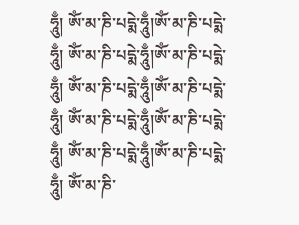ཧཱུྃ། ཨོཾ་མ་ཎི་པདྨེ་ཧཱུྃ།ཨོཾ་མ་ཎི་པདྨེ་ཧཱུྃ། ཨོཾ་མ་ཎི་པདྨེ་ཧཱུྃ།ཨོཾ་མ་ཎི་པདྨེ་ཧཱུྃ། ཨོཾ་མ་ཎི་པདྨེ་ཧཱུྃ།ཨོཾ་མ་ཎི་པདྨེ་ཧཱུྃ། ཨོཾ་མ་ཎི་པདྨེ་ཧཱུྃ།ཨོཾ་མ་ཎི་པདྨེ་ཧཱུྃ། ཨོཾ་མ་ཎི་པདྨེ་ཧཱུྃ།ཨོཾ་མ་ཎི་པདྨེ་ཧཱུྃ། ཨོཾ་མ་ཎི་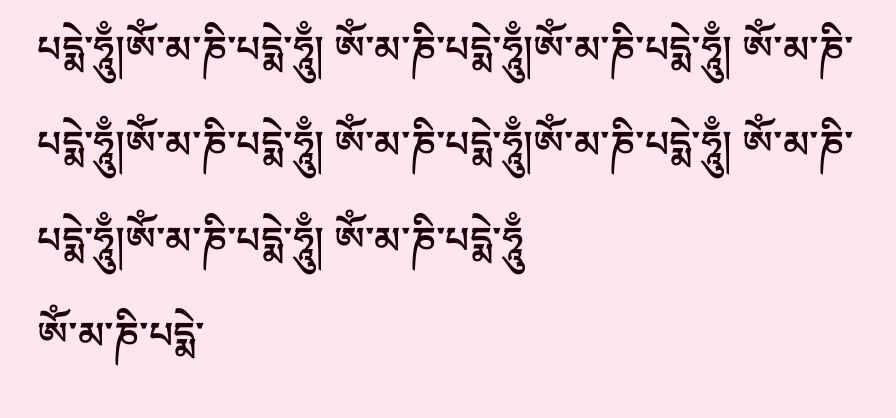པདྨེ་ཧཱུྃ།ཨོཾ་མ་ཎི་པདྨེ་ཧཱུྃ། ཨོཾ་མ་ཎི་པདྨེ་ཧཱུྃ།ཨོཾ་མ་ཎི་པདྨེ་ཧཱུྃ། ཨོཾ་མ་ཎི་པདྨེ་ཧཱུྃ།ཨོཾ་མ་ཎི་པདྨེ་ཧཱུྃ། ཨོཾ་མ་ཎི་པདྨེ་ཧཱུྃ།ཨོཾ་མ་ཎི་པདྨེ་ཧཱུྃ། ཨོཾ་མ་ཎི་པདྨེ་ཧཱུྃ།ཨོཾ་མ་ཎི་པདྨེ་ཧཱུྃ། ཨོཾ་མ་ཎི་པདྨེ་ཧཱུྃ
ཨོཾ་མ་ཎི་པདྨེ་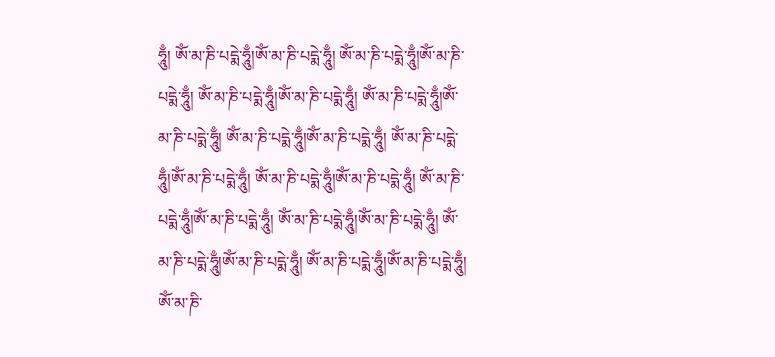ཧཱུྃ། ཨོཾ་མ་ཎི་པདྨེ་ཧཱུྃ།ཨོཾ་མ་ཎི་པདྨེ་ཧཱུྃ། ཨོཾ་མ་ཎི་པདྨེ་ཧཱུྃ།ཨོཾ་མ་ཎི་པདྨེ་ཧཱུྃ། ཨོཾ་མ་ཎི་པདྨེ་ཧཱུྃ།ཨོཾ་མ་ཎི་པདྨེ་ཧཱུྃ། ཨོཾ་མ་ཎི་པདྨེ་ཧཱུྃ།ཨོཾ་མ་ཎི་པདྨེ་ཧཱུྃ། ཨོཾ་མ་ཎི་པདྨེ་ཧཱུྃ།ཨོཾ་མ་ཎི་པདྨེ་ཧཱུྃ། ཨོཾ་མ་ཎི་པདྨེ་ཧཱུྃ།ཨོཾ་མ་ཎི་པདྨེ་ཧཱུྃ། ཨོཾ་མ་ཎི་པདྨེ་ཧཱུྃ།ཨོཾ་མ་ཎི་པདྨེ་ཧཱུྃ། ཨོཾ་མ་ཎི་པདྨེ་ཧཱུྃ།ཨོཾ་མ་ཎི་པདྨེ་ཧཱུྃ། ཨོཾ་མ་ཎི་པདྨེ་ཧཱུྃ།ཨོཾ་མ་ཎི་པདྨེ་ཧཱུྃ། ཨོཾ་མ་ཎི་པདྨེ་ཧཱུྃ།ཨོཾ་མ་ཎི་པདྨེ་ཧཱུྃ། ཨོཾ་མ་ཎི་པདྨེ་ཧཱུྃ།ཨོཾ་མ་ཎི་པདྨེ་ཧཱུྃ། ཨོཾ་མ་ཎི་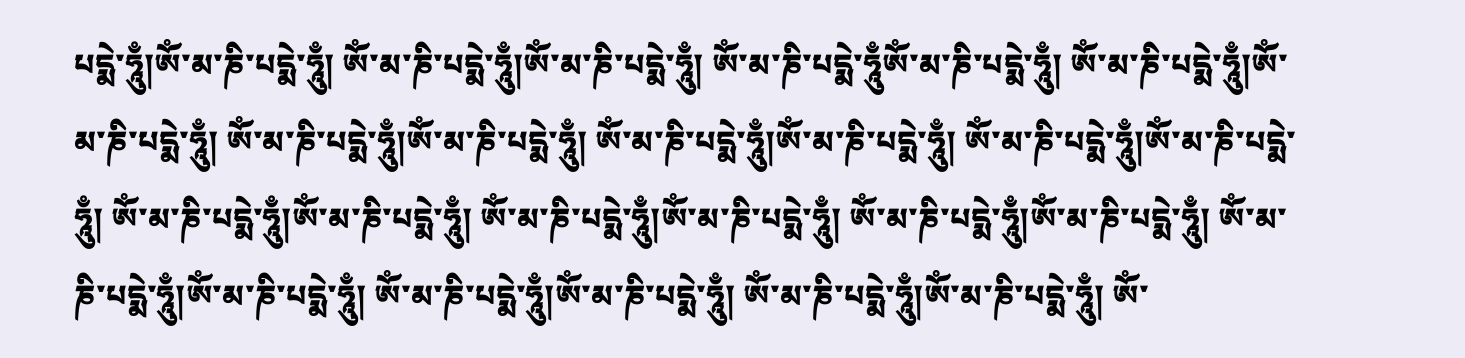པདྨེ་ཧཱུྃ།ཨོཾ་མ་ཎི་པདྨེ་ཧཱུྃ། ཨོཾ་མ་ཎི་པདྨེ་ཧཱུྃ།ཨོཾ་མ་ཎི་པདྨེ་ཧཱུྃ། ཨོཾ་མ་ཎི་པདྨེ་ཧཱུྃཨོཾ་མ་ཎི་པདྨེ་ཧཱུྃ། ཨོཾ་མ་ཎི་པདྨེ་ཧཱུྃ།ཨོཾ་མ་ཎི་པདྨེ་ཧཱུྃ། ཨོཾ་མ་ཎི་པདྨེ་ཧཱུྃ།ཨོཾ་མ་ཎི་པདྨེ་ཧཱུྃ། ཨོཾ་མ་ཎི་པདྨེ་ཧཱུྃ།ཨོཾ་མ་ཎི་པདྨེ་ཧཱུྃ། ཨོཾ་མ་ཎི་པདྨེ་ཧཱུྃ།ཨོཾ་མ་ཎི་པདྨེ་ཧཱུྃ། ཨོཾ་མ་ཎི་པདྨེ་ཧཱུྃ།ཨོཾ་མ་ཎི་པདྨེ་ཧཱུྃ། ཨོཾ་མ་ཎི་པདྨེ་ཧཱུྃ།ཨོཾ་མ་ཎི་པདྨེ་ཧཱུྃ། ཨོཾ་མ་ཎི་པདྨེ་ཧཱུྃ།ཨོཾ་མ་ཎི་པདྨེ་ཧཱུྃ། ཨོཾ་མ་ཎི་པདྨེ་ཧཱུྃ།ཨོཾ་མ་ཎི་པདྨེ་ཧཱུྃ། ཨོཾ་མ་ཎི་པདྨེ་ཧཱུྃ།ཨོཾ་མ་ཎི་པདྨེ་ཧཱུྃ། ཨོཾ་མ་ཎི་པདྨེ་ཧཱུྃ།ཨོཾ་མ་ཎི་པདྨེ་ཧཱུྃ། ཨོཾ་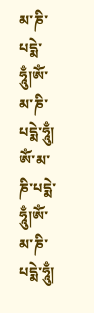མ་ཎི་པདྨེ་ཧཱུྃ།ཨོཾ་མ་ཎི་པདྨེ་ཧཱུྃ། ཨོཾ་མ་ཎི་པདྨེ་ཧཱུྃ།ཨོཾ་མ་ཎི་པདྨེ་ཧཱུྃ།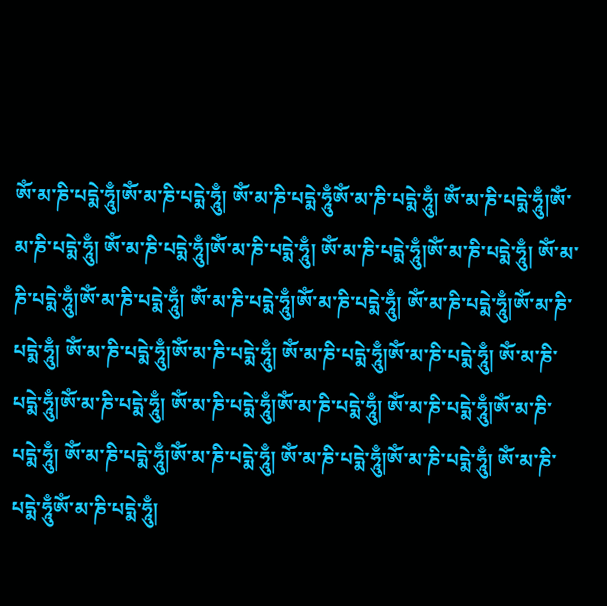ཨོཾ་མ་ཎི་པདྨེ་ཧཱུྃ།ཨོཾ་མ་ཎི་པདྨེ་ཧཱུྃ། ཨོཾ་མ་ཎི་པདྨེ་ཧཱུྃཨོཾ་མ་ཎི་པདྨེ་ཧཱུྃ། ཨོཾ་མ་ཎི་པདྨེ་ཧཱུྃ།ཨོཾ་མ་ཎི་པདྨེ་ཧཱུྃ། ཨོཾ་མ་ཎི་པདྨེ་ཧཱུྃ།ཨོཾ་མ་ཎི་པདྨེ་ཧཱུྃ། ཨོཾ་མ་ཎི་པདྨེ་ཧཱུྃ།ཨོཾ་མ་ཎི་པདྨེ་ཧཱུྃ། ཨོཾ་མ་ཎི་པདྨེ་ཧཱུྃ།ཨོཾ་མ་ཎི་པདྨེ་ཧཱུྃ། ཨོཾ་མ་ཎི་པདྨེ་ཧཱུྃ།ཨོཾ་མ་ཎི་པདྨེ་ཧཱུྃ། ཨོཾ་མ་ཎི་པདྨེ་ཧཱུྃ།ཨོཾ་མ་ཎི་པདྨེ་ཧཱུྃ། ཨོཾ་མ་ཎི་པདྨེ་ཧཱུྃ།ཨོཾ་མ་ཎི་པདྨེ་ཧཱུྃ། ཨོཾ་མ་ཎི་པདྨེ་ཧཱུྃ།ཨོཾ་མ་ཎི་པདྨེ་ཧཱུྃ། ཨོཾ་མ་ཎི་པདྨེ་ཧཱུྃ།ཨོཾ་མ་ཎི་པདྨེ་ཧཱུྃ། ཨོཾ་མ་ཎི་པདྨེ་ཧཱུྃ།ཨོཾ་མ་ཎི་པདྨེ་ཧཱུྃ། ཨོཾ་མ་ཎི་པདྨེ་ཧཱུྃ།ཨོཾ་མ་ཎི་པདྨེ་ཧཱུྃ། ཨོཾ་མ་ཎི་པདྨེ་ཧཱུྃ།ཨོཾ་མ་ཎི་པདྨེ་ཧཱུྃ། ཨོཾ་མ་ཎི་པདྨེ་ཧཱུྃ།ཨོཾ་མ་ཎི་པདྨེ་ཧཱུྃ། ཨོཾ་མ་ཎི་པདྨེ་ཧཱུྃཨོཾ་མ་ཎི་པདྨེ་ཧཱུྃ།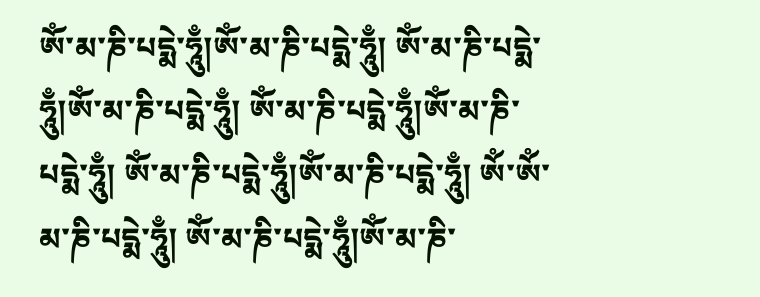ཨོཾ་མ་ཎི་པདྨེ་ཧཱུྃ།ཨོཾ་མ་ཎི་པདྨེ་ཧཱུྃ། ཨོཾ་མ་ཎི་པདྨེ་ཧཱུྃ།ཨོཾ་མ་ཎི་པདྨེ་ཧཱུྃ། ཨོཾ་མ་ཎི་པདྨེ་ཧཱུྃ།ཨོཾ་མ་ཎི་པདྨེ་ཧཱུྃ། ཨོཾ་མ་ཎི་པདྨེ་ཧཱུྃ།ཨོཾ་མ་ཎི་པདྨེ་ཧཱུྃ། ཨོཾ་ཨོཾ་མ་ཎི་པདྨེ་ཧཱུྃ། ཨོཾ་མ་ཎི་པདྨེ་ཧཱུྃ།ཨོཾ་མ་ཎི་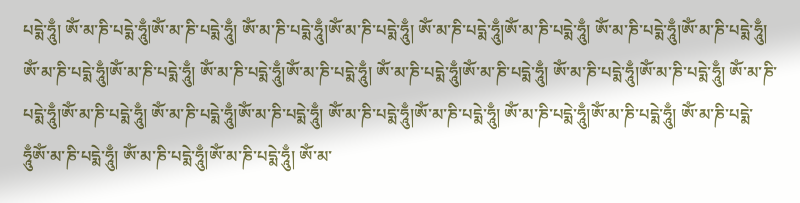པདྨེ་ཧཱུྃ། ཨོཾ་མ་ཎི་པདྨེ་ཧཱུྃ།ཨོཾ་མ་ཎི་པདྨེ་ཧཱུྃ། ཨོཾ་མ་ཎི་པདྨེ་ཧཱུྃ།ཨོཾ་མ་ཎི་པདྨེ་ཧཱུྃ། ཨོཾ་མ་ཎི་པདྨེ་ཧཱུྃ།ཨོཾ་མ་ཎི་པདྨེ་ཧཱུྃ། ཨོཾ་མ་ཎི་པདྨེ་ཧཱུྃ།ཨོཾ་མ་ཎི་པདྨེ་ཧཱུྃ། ཨོཾ་མ་ཎི་པདྨེ་ཧཱུྃ།ཨོཾ་མ་ཎི་པདྨེ་ཧཱུྃ། ཨོཾ་མ་ཎི་པདྨེ་ཧཱུྃ།ཨོཾ་མ་ཎི་པདྨེ་ཧཱུྃ། ཨོཾ་མ་ཎི་པདྨེ་ཧཱུྃ།ཨོཾ་མ་ཎི་པདྨེ་ཧཱུྃ། ཨོཾ་མ་ཎི་པདྨེ་ཧཱུྃ།ཨོཾ་མ་ཎི་པདྨེ་ཧཱུྃ། ཨོཾ་མ་ཎི་པདྨེ་ཧཱུྃ།ཨོཾ་མ་ཎི་པདྨེ་ཧཱུྃ། ཨོཾ་མ་ཎི་པདྨེ་ཧཱུྃ།ཨོཾ་མ་ཎི་པདྨེ་ཧཱུྃ། ཨོཾ་མ་ཎི་པདྨེ་ཧཱུྃ།ཨོཾ་མ་ཎི་པདྨེ་ཧཱུྃ། ཨོཾ་མ་ཎི་པདྨེ་ཧཱུྃ།ཨོཾ་མ་ཎི་པདྨེ་ཧཱུྃ། ཨོཾ་མ་ཎི་པདྨེ་ཧཱུྃཨོཾ་མ་ཎི་པདྨེ་ཧཱུྃ། ཨོཾ་མ་ཎི་པདྨེ་ཧཱུྃ།ཨོཾ་མ་ཎི་པདྨེ་ཧཱུྃ། ཨོཾ་མ་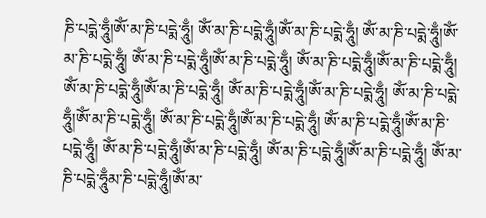ཎི་པདྨེ་ཧཱུྃ།ཨོཾ་མ་ཎི་པདྨེ་ཧཱུྃ། ཨོཾ་མ་ཎི་པདྨེ་ཧཱུྃ།ཨོཾ་མ་ཎི་པདྨེ་ཧཱུྃ། ཨོཾ་མ་ཎི་པདྨེ་ཧཱུྃ།ཨོཾ་མ་ཎི་པདྨེ་ཧཱུྃ། ཨོཾ་མ་ཎི་པདྨེ་ཧཱུྃ།ཨོཾ་མ་ཎི་པདྨེ་ཧཱུྃ། ཨོཾ་མ་ཎི་པདྨེ་ཧཱུྃ།ཨོཾ་མ་ཎི་པདྨེ་ཧཱུྃ། ཨོཾ་མ་ཎི་པདྨེ་ཧཱུྃ།ཨོཾ་མ་ཎི་པདྨེ་ཧཱུྃ། ཨོཾ་མ་ཎི་པདྨེ་ཧཱུྃ།ཨོཾ་མ་ཎི་པདྨེ་ཧཱུྃ། ཨོཾ་མ་ཎི་པདྨེ་ཧཱུྃ།ཨོཾ་མ་ཎི་པདྨེ་ཧཱུྃ། ཨོཾ་མ་ཎི་པདྨེ་ཧཱུྃ།ཨོཾ་མ་ཎི་པདྨེ་ཧཱུྃ། ཨོཾ་མ་ཎི་པདྨེ་ཧཱུྃ།ཨོཾ་མ་ཎི་པདྨེ་ཧཱུྃ། ཨོཾ་མ་ཎི་པདྨེ་ཧཱུྃ།ཨོཾ་མ་ཎི་པདྨེ་ཧཱུྃ། ཨོཾ་མ་ཎི་པདྨེ་ཧཱུྃ།ཨོཾ་མ་ཎི་པདྨེ་ཧཱུྃ། ཨོཾ་མ་ཎི་པདྨེ་ཧཱུྃམ་ཎི་པདྨེ་ཧཱུྃ།ཨོཾ་མ་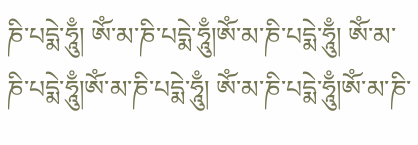ཎི་པདྨེ་ཧཱུྃ། ཨོཾ་མ་ཎི་པདྨེ་ཧཱུྃ།ཨོཾ་མ་ཎི་པདྨེ་ཧཱུྃ། ཨོཾ་མ་ཎི་པདྨེ་ཧཱུྃ།ཨོཾ་མ་ཎི་པདྨེ་ཧཱུྃ། ཨོཾ་མ་ཎི་པདྨེ་ཧཱུྃ།ཨོཾ་མ་ཎི་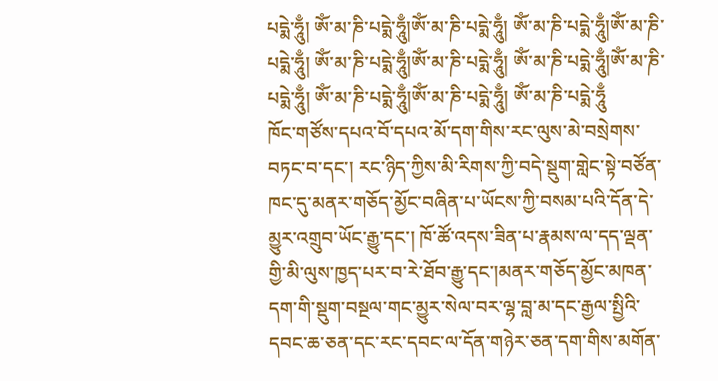པདྨེ་ཧཱུྃ། ཨོཾ་མ་ཎི་པདྨེ་ཧཱུྃ།ཨོཾ་མ་ཎི་པདྨེ་ཧཱུྃ། ཨོཾ་མ་ཎི་པདྨེ་ཧཱུྃ།ཨོཾ་མ་ཎི་པདྨེ་ཧཱུྃ། ཨོཾ་མ་ཎི་པདྨེ་ཧཱུྃ།ཨོཾ་མ་ཎི་པདྨེ་ཧཱུྃ། ཨོཾ་མ་ཎི་པདྨེ་ཧཱུྃ།ཨོཾ་མ་ཎི་པདྨེ་ཧཱུྃ། ཨོཾ་མ་ཎི་པདྨེ་ཧཱུྃ།ཨོཾ་མ་ཎི་པདྨེ་ཧཱུྃ། ཨོཾ་མ་ཎི་པདྨེ་ཧཱུྃ
ཁོང་གཙོས་དཔའ་བོ་དཔའ་མོ་དག་གིས་རང་ལུས་མེ་བསྲེགས་བཏང་བ་དང་། རང་ཉིད་ཀྱིས་མི་རིགས་ཀྱི་བདེ་སྡུག་གླེང་སྟེ་བཙོན་ཁང་དུ་མནར་གཅོད་མྱོང་བཞིན་པ་ཡོངས་ཀྱི་བསམ་པའི་དོན་དེ་མྱུར་འགྲུབ་ཡོང་རྒྱུ་དང་། ཁོ་ཚོ་འདས་ཟིན་པ་རྣམས་ལ་དད་ལྡན་གྱི་མི་ལུས་ཁྱད་པར་བ་རེ་ཐོབ་རྒྱུ་དང་།མནར་གཅོད་མྱོང་མཁན་དག་གི་སྡུག་བསྔལ་གང་མྱུར་སེལ་བར་ལྷ་བླ་མ་དང་རྒྱལ་སྤྱིའི་དབང་ཆ་ཅན་དང་རང་དབང་ལ་དོན་གཉེར་ཅན་དག་གིས་མགོན་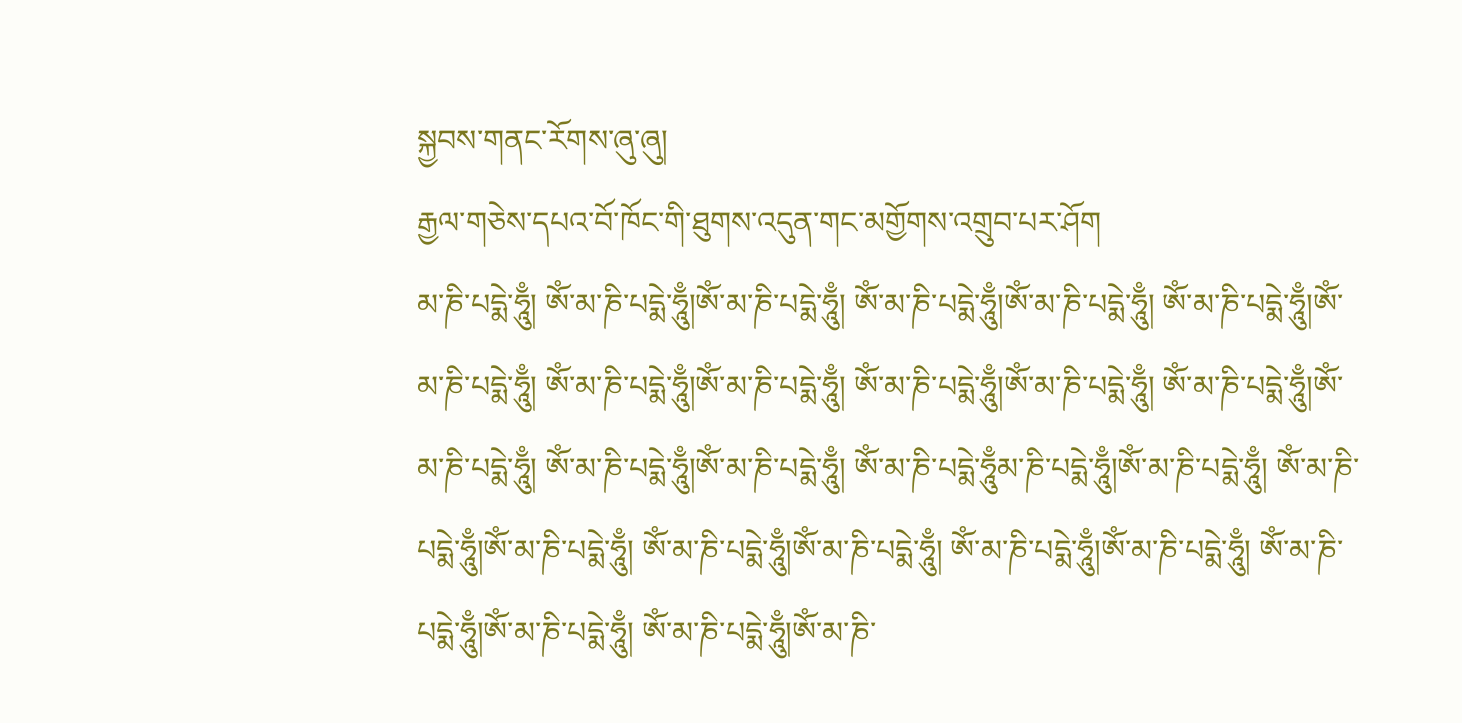སྐྱབས་གནང་རོགས་ཞུ་ཞུ།
རྒྱལ་གཅེས་དཔའ་བོ་ཁོང་གི་ཐུགས་འདུན་གང་མགྱོགས་འགྲུབ་པར་ཤོག
མ་ཎི་པདྨེ་ཧཱུྃ། ཨོཾ་མ་ཎི་པདྨེ་ཧཱུྃ།ཨོཾ་མ་ཎི་པདྨེ་ཧཱུྃ། ཨོཾ་མ་ཎི་པདྨེ་ཧཱུྃ།ཨོཾ་མ་ཎི་པདྨེ་ཧཱུྃ། ཨོཾ་མ་ཎི་པདྨེ་ཧཱུྃ།ཨོཾ་མ་ཎི་པདྨེ་ཧཱུྃ། ཨོཾ་མ་ཎི་པདྨེ་ཧཱུྃ།ཨོཾ་མ་ཎི་པདྨེ་ཧཱུྃ། ཨོཾ་མ་ཎི་པདྨེ་ཧཱུྃ།ཨོཾ་མ་ཎི་པདྨེ་ཧཱུྃ། ཨོཾ་མ་ཎི་པདྨེ་ཧཱུྃ།ཨོཾ་མ་ཎི་པདྨེ་ཧཱུྃ། ཨོཾ་མ་ཎི་པདྨེ་ཧཱུྃ།ཨོཾ་མ་ཎི་པདྨེ་ཧཱུྃ། ཨོཾ་མ་ཎི་པདྨེ་ཧཱུྃམ་ཎི་པདྨེ་ཧཱུྃ།ཨོཾ་མ་ཎི་པདྨེ་ཧཱུྃ། ཨོཾ་མ་ཎི་པདྨེ་ཧཱུྃ།ཨོཾ་མ་ཎི་པདྨེ་ཧཱུྃ། ཨོཾ་མ་ཎི་པདྨེ་ཧཱུྃ།ཨོཾ་མ་ཎི་པདྨེ་ཧཱུྃ། ཨོཾ་མ་ཎི་པདྨེ་ཧཱུྃ།ཨོཾ་མ་ཎི་པདྨེ་ཧཱུྃ། ཨོཾ་མ་ཎི་པདྨེ་ཧཱུྃ།ཨོཾ་མ་ཎི་པདྨེ་ཧཱུྃ། ཨོཾ་མ་ཎི་པདྨེ་ཧཱུྃ།ཨོཾ་མ་ཎི་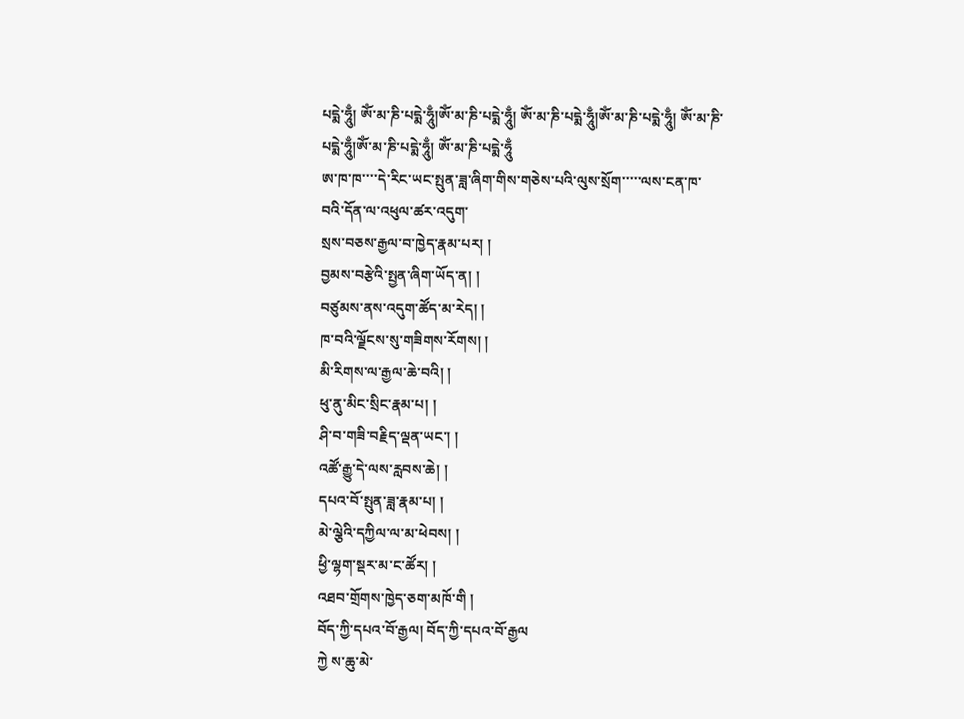པདྨེ་ཧཱུྃ། ཨོཾ་མ་ཎི་པདྨེ་ཧཱུྃ།ཨོཾ་མ་ཎི་པདྨེ་ཧཱུྃ། ཨོཾ་མ་ཎི་པདྨེ་ཧཱུྃ།ཨོཾ་མ་ཎི་པདྨེ་ཧཱུྃ། ཨོཾ་མ་ཎི་པདྨེ་ཧཱུྃ།ཨོཾ་མ་ཎི་པདྨེ་ཧཱུྃ། ཨོཾ་མ་ཎི་པདྨེ་ཧཱུྃ
ཨ་ཁ་ཁ་་་་དེ་རིང་ཡང་སྤུན་ཟླ་ཞིག་གིས་གཅེས་པའི་ལུས་སྲོག་་་་་ལས་ངན་ཁ་བའི་དོན་ལ་འཕུལ་ཚར་འདུག་
སྲས་བཅས་རྒྱལ་བ་ཁྱེད་རྣམ་པར། །
བྱམས་བརྩེའི་སྤྱན་ཞིག་ཡོད་ན། །
བཙུམས་ནས་འདུག་ཚོད་མ་རེད། །
ཁ་བའི་ལྗོངས་སུ་གཟིགས་རོགས། །
མི་རིགས་ལ་རྒྱལ་ཆེ་བའི། །
ཕུ་ནུ་མིང་སྲིང་རྣམ་པ། །
ཤི་བ་གཟི་བརྗིད་ལྡན་ཡང་། །
འཚོ་རྒྱུ་དེ་ལས་རླབས་ཆེ། །
དཔའ་བོ་སྤུན་ཟླ་རྣམ་པ། །
མེ་ལྕེའི་དཀྱིལ་ལ་མ་ཕེབས། །
ཕྱི་ལྷག་སྡར་མ་ང་ཚོར། །
འཐབ་གྲོགས་ཁྱེད་ཅག་མཁོ་གི །
བོད་ཀྱི་དཔའ་བོ་རྒྱལ། བོད་ཀྱི་དཔའ་བོ་རྒྱལ
ཀྱེ ས་ཆུ་མེ་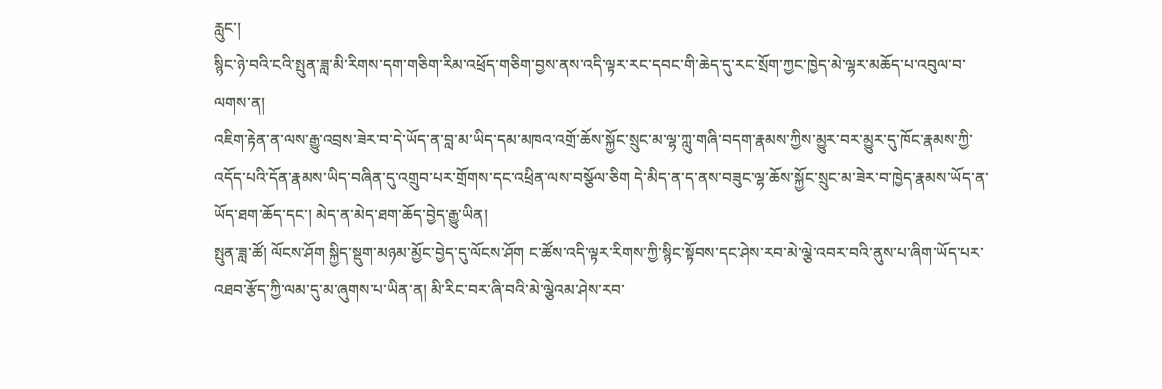རླུང་།
སྙིང་ཉེ་བའི་ངའི་སྤུན་ཟླ་མི་རིགས་དག་གཅིག་རིམ་འཕྲོད་གཅིག་བྱས་ནས་འདི་ལྟར་རང་དབང་གི་ཆེད་དུ་རང་སྲོག་ཀྱང་ཁྱེད་མེ་ལྷར་མཆོད་པ་འབུལ་བ་ལགས་ན།
འཇིག་རྟེན་ན་ལས་རྒྱུ་འབྲས་ཟེར་བ་དེ་ཡོད་ན་བླ་མ་ཡིད་དམ་མཁའ་འགྲོ་ཆོས་སྐྱོང་སྲུང་མ་ལྷ་ཀླུ་གཞི་བདག་རྣམས་ཀྱིས་མྱུར་བར་མྱུར་དུ་ཁོང་རྣམས་ཀྱི་འདོད་པའི་དོན་རྣམས་ཡིད་བཞིན་དུ་འགྲུབ་པར་གྲོགས་དང་འཕྲིན་ལས་བསྩོལ་ཅིག དེ་མིད་ན་ད་ནས་བཟུང་ལྷ་ཆོས་སྐྱོང་སྲུང་མ་ཟེར་བ་ཁྱེད་རྣམས་ཡོད་ན་ཡོད་ཐག་ཆོད་དང་། མེད་ན་མེད་ཐག་ཆོད་བྱེད་རྒྱུ་ཡིན།
སྤུན་ཟླ་ཚོ། ལོངས་ཤོག སྐྱིད་སྡུག་མཉམ་མྱོང་བྱེད་དུ་ལོངས་ཤོག ང་ཚོས་འདི་ལྟར་རིགས་ཀྱི་སྙིང་སྟོབས་དང་ཤེས་རབ་མེ་ལྕེ་འབར་བའི་ནུས་པ་ཞིག་ཡོད་པར་འཐབ་རྩོད་ཀྱི་ལམ་དུ་མ་ཞུགས་པ་ཡིན་ན། མི་རིང་བར་ཞི་བའི་མེ་ལྕེའམ་ཤེས་རབ་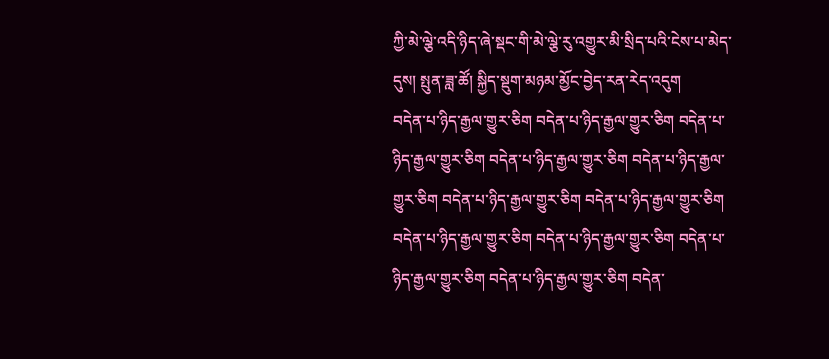ཀྱི་མེ་ལྕེ་འདི་ཉིད་ཞེ་སྡང་གི་མེ་ལྕེ་རུ་འགྱུར་མི་སྲིད་པའི་ངེས་པ་མེད་དུས། སྤུན་ཟླ་ཚོ། སྐྱིད་སྡུག་མཉམ་མྱོང་བྱེད་རན་རེད་འདུག
བདེན་པ་ཉིད་རྒྱལ་གྱུར་ཅིག བདེན་པ་ཉིད་རྒྱལ་གྱུར་ཅིག བདེན་པ་ཉིད་རྒྱལ་གྱུར་ཅིག བདེན་པ་ཉིད་རྒྱལ་གྱུར་ཅིག བདེན་པ་ཉིད་རྒྱལ་གྱུར་ཅིག བདེན་པ་ཉིད་རྒྱལ་གྱུར་ཅིག བདེན་པ་ཉིད་རྒྱལ་གྱུར་ཅིག བདེན་པ་ཉིད་རྒྱལ་གྱུར་ཅིག བདེན་པ་ཉིད་རྒྱལ་གྱུར་ཅིག བདེན་པ་ཉིད་རྒྱལ་གྱུར་ཅིག བདེན་པ་ཉིད་རྒྱལ་གྱུར་ཅིག བདེན་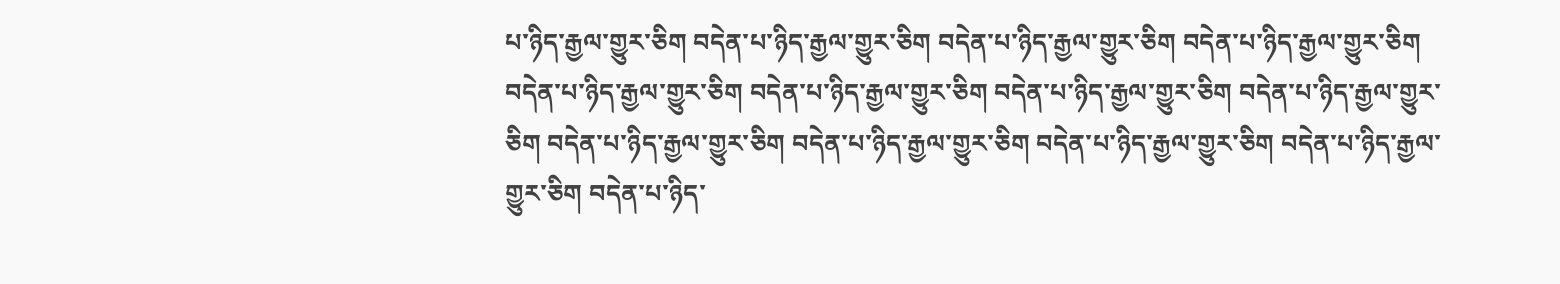པ་ཉིད་རྒྱལ་གྱུར་ཅིག བདེན་པ་ཉིད་རྒྱལ་གྱུར་ཅིག བདེན་པ་ཉིད་རྒྱལ་གྱུར་ཅིག བདེན་པ་ཉིད་རྒྱལ་གྱུར་ཅིག བདེན་པ་ཉིད་རྒྱལ་གྱུར་ཅིག བདེན་པ་ཉིད་རྒྱལ་གྱུར་ཅིག བདེན་པ་ཉིད་རྒྱལ་གྱུར་ཅིག བདེན་པ་ཉིད་རྒྱལ་གྱུར་ཅིག བདེན་པ་ཉིད་རྒྱལ་གྱུར་ཅིག བདེན་པ་ཉིད་རྒྱལ་གྱུར་ཅིག བདེན་པ་ཉིད་རྒྱལ་གྱུར་ཅིག བདེན་པ་ཉིད་རྒྱལ་གྱུར་ཅིག བདེན་པ་ཉིད་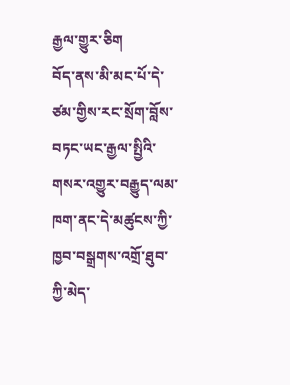རྒྱལ་གྱུར་ཅིག
བོད་ནས་མི་མང་པོ་དེ་ཙམ་གྱིས་རང་སྲོག་བློས་བཏང་ཡང་རྒྱལ་སྤྱིའི་གསར་འགྱུར་བརྒྱུད་ལམ་ཁག་ནང་དེ་མཚུངས་ཀྱི་ཁྱབ་བསྒྲགས་འགྲོ་ཐུབ་ཀྱི་མེད་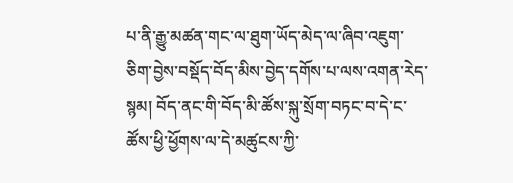པ་ནི་རྒྱུ་མཚན་གང་ལ་ཐུག་ཡོད་མེད་ལ་ཞིབ་འཇུག་ཅིག་བྱེས་བསྡོད་བོད་མིས་བྱེད་དགོས་པ་ལས་འགན་རེད་སྙམ། བོད་ནང་གི་བོད་མི་ཚོས་སྐུ་སྲོག་བཏང་བ་དེ་ང་ཚོས་ཕྱི་ཕྱོགས་ལ་དེ་མཚུངས་ཀྱི་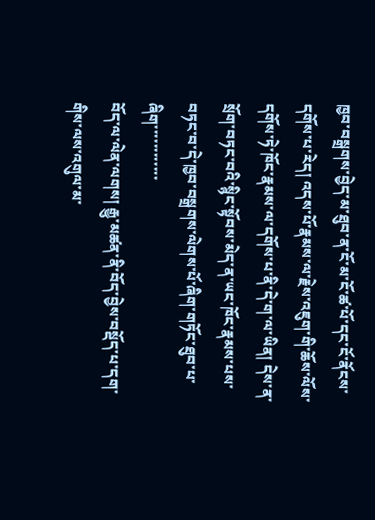ཁྱབ་བསྒྲགས་བྱེད་མ་ཐུབ་ན་ངོ་མ་ངོ་ཚ་པོ་དང་ངོ་ནོངས་དགོས་པ་རེད། འདས་པོ་རྣམས་ལ་རྗེས་འཇུག་གི་ཆོས་ལོས་དགོས་ཏེ་ཁོང་རྣམས་ལ་དགོས་པ་ནི་དེ་ག་ལ་ཡིན། དེས་ན་སྲོག་བཏང་བའི་སྙིང་སྟོབས་མེད་ན་ཡང་ཁོང་རྣམས་པས་བཏང་བ་དེ་ཁྱབ་བསྒྲགས་ལེགས་པོ་ཞིག་གཏོང་ཐུབ་པ་ཞིག་་་་་་་་་་་་
བོད་ལ་ལེན་ལགས། རྒྱུ་མཚན་ནི་བོད་བྱེས་བསྡོད་པ་དག་གིས་ལས་འགུལ་མ་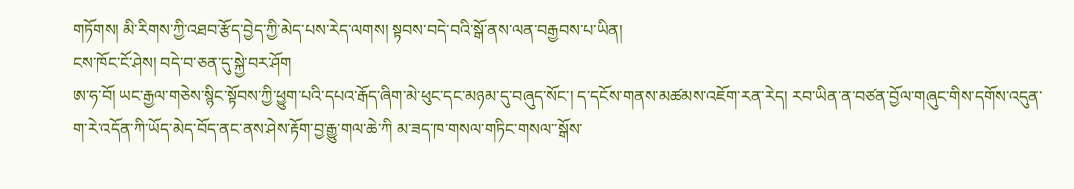གཏོགས། མི་རིགས་ཀྱི་འཐབ་རྩོད་བྱེད་ཀྱི་མེད་པས་རེད་ལགས། སྟབས་བདེ་བའི་སྒོ་ནས་ལན་བརྒྱབས་པ་ཡིན།
ངས་ཁོང་ངོ་ཤེས། བདེ་བ་ཅན་དུ་སྐྱེ་བར་ཤོག
ཨ་ཧ་བོ། ཡང་རྒྱལ་གཅེས་སྙིང་སྟོབས་ཀྱི་ཕྱུག་པའི་དཔའ་རྒོད་ཞིག་མེ་ཕུང་དང་མཉམ་དུ་བཞུད་སོང་། ད་དངོས་གནས་མཚམས་འཇོག་རན་རེད། རབ་ཡིན་ན་བཙན་བྱོལ་གཞུང་གིས་དགོས་འདུན་ག་རེ་འདོན་ཀི་ཡོད་མེད་བོད་ནང་ནས་ཤེས་རྟོག་བྱ་རྒྱུ་གལ་ཆེ་ཀི མ་ཟད་ཁ་གསལ་གཏིང་གསལ་་སྒོས་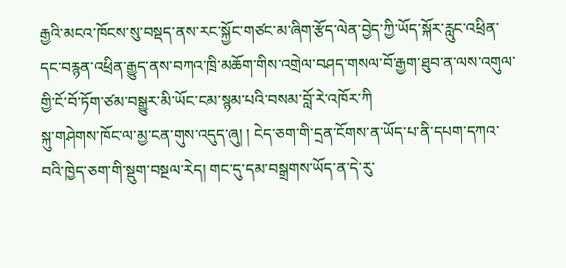རྒྱའི་མངའ་ཁོངས་སུ་བསྡད་ནས་རང་སྐྱོང་གཙང་མ་ཞིག་རྩོད་ལེན་བྱེད་ཀྱི་ཡོད་སྐོར་རླུང་འཕྲིན་དང་བརྙན་འཕྲིན་རྒྱུད་ནས་བཀའ་ཁྲི་མཆོག་གིས་འགྲེལ་བཤད་གསལ་བོ་རྒྱག་ཐུབ་ན་ལས་འགུལ་གྱི་ངོ་བོ་ཏོག་ཙམ་བསྒྱུར་མི་ཡོང་ངམ་སྙམ་པའི་བསམ་བློ་རེ་འཁོར་ཀི
སྐུ་གཤེགས་ཁོང་ལ་མྱ་ངན་གུས་འདུད་ཞུ། ། ངེད་ཅག་གི་དྲན་ངོགས་ན་ཡོད་པ་ནི་དཔག་དཀའ་བའི་ཁྱེད་ཅག་གི་སྡུག་བསྔལ་རེད། གང་དུ་དམ་བསྒྲགས་ཡོད་ན་དེ་རུ་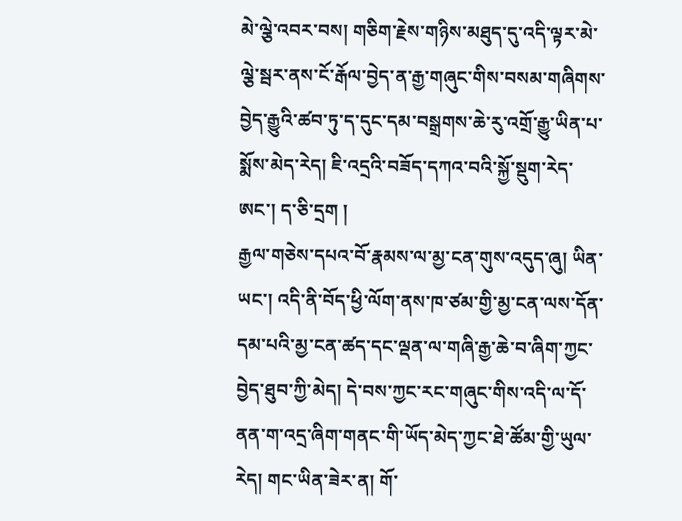མེ་ལྕེ་འབར་བས། གཅིག་རྗེས་གཉིས་མཐུད་དུ་འདི་ལྟར་མེ་ལྕེ་སྦར་ནས་ངོ་རྒོལ་བྱེད་ན་རྒྱ་གཞུང་གིས་བསམ་གཞིགས་བྱེད་རྒྱུའི་ཚབ་ཏུ་ད་དུང་དམ་བསྒྲགས་ཆེ་རུ་འགྲོ་རྒྱུ་ཡིན་པ་སྨོས་མེད་རེད། ཇི་འདྲའི་བཟོད་དཀའ་བའི་སྐྱོ་སྡུག་རེད་ཨང་། ད་ཅི་དྲག །
རྒྱལ་གཅེས་དཔའ་བོ་རྣམས་ལ་མྱ་ངན་གུས་འདུད་ཞུ། ཡིན་ཡང་། འདི་ནི་བོད་ཕྱི་ལོག་ནས་ཁ་ཙམ་གྱི་མྱ་ངན་ལས་དོན་དམ་པའི་མྱ་ངན་ཚད་དང་ལྡན་ལ་གཞི་རྒྱ་ཆེ་བ་ཞིག་ཀྱང་བྱེད་ཐུབ་ཀྱི་མེད། དེ་བས་ཀྱང་རང་གཞུང་གིས་འདི་ལ་དོ་ནན་ག་འདྲ་ཞིག་གནང་གི་ཡོད་མེད་ཀྱང་ཐེ་ཚོམ་གྱི་ཡུལ་རེད། གང་ཡིན་ཟེར་ན། གོ་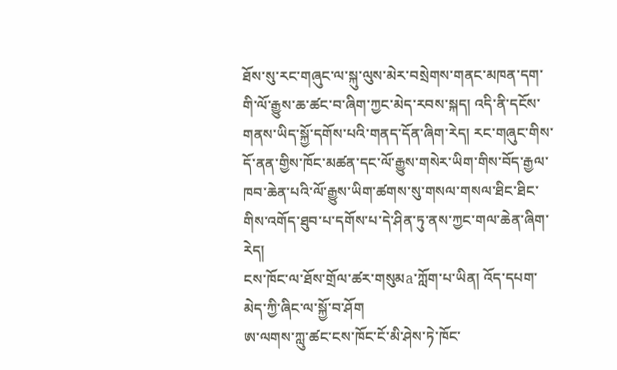ཐོས་སུ་རང་གཞུང་ལ་སྐུ་ལུས་མེར་བསྲེགས་གནང་མཁན་དག་གི་ལོ་རྒྱུས་ཆ་ཚང་བ་ཞིག་ཀྱང་མེད་རབས་སྐད། འདི་ནི་དངོས་གནས་ཡིད་སྐྱོ་དགོས་པའི་གནད་དོན་ཞིག་རེད། རང་གཞུང་གིས་དོ་ནན་གྱིས་ཁོང་མཚན་དང་ལོ་རྒྱུས་གསེར་ཡིག་གིས་བོད་རྒྱལ་ཁབ་ཆེན་པའི་ལོ་རྒྱུས་ཡིག་ཚགས་སུ་གསལ་གསལ་ཐིང་ཐིང་གིས་འགོད་ཐུབ་པ་དགོས་པ་དེ་ཤིན་ཏུ་ནས་ཀྱང་གལ་ཆེན་ཞིག་རེད།
ངས་ཁོང་ལ་ཐོས་གྲོལ་ཚར་གསུམa་ཀློག་པ་ཡིན། འོད་དཔག་མེད་ཀྱི་ཞིང་ལ་སྐྱོ་བ་ཤོག
ཨ་ལགས་ཀླུ་ཚང་ངས་ཁོང་ངོ་མི་ཤེས་ཏེ་ཁོང་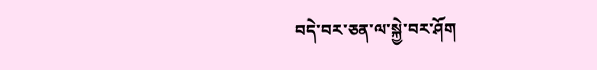བདེ་བར་ཅན་ལ་སྐྱེ་བར་ཤོག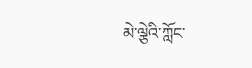མེ་ལྕེའི་ཀློང་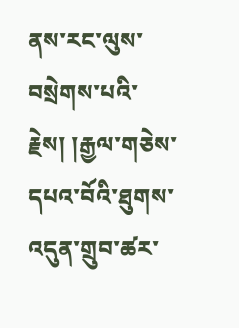ནས་རང་ལུས་བསྲེགས་པའི་རྗེས། །རྒྱལ་གཅེས་དཔའ་བོའི་ཐུགས་འདུན་གྲུབ་ཚར་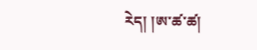རེད། །ཨ་ཚ་ཚ།